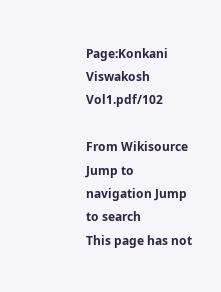Page:Konkani Viswakosh Vol1.pdf/102

From Wikisource
Jump to navigation Jump to search
This page has not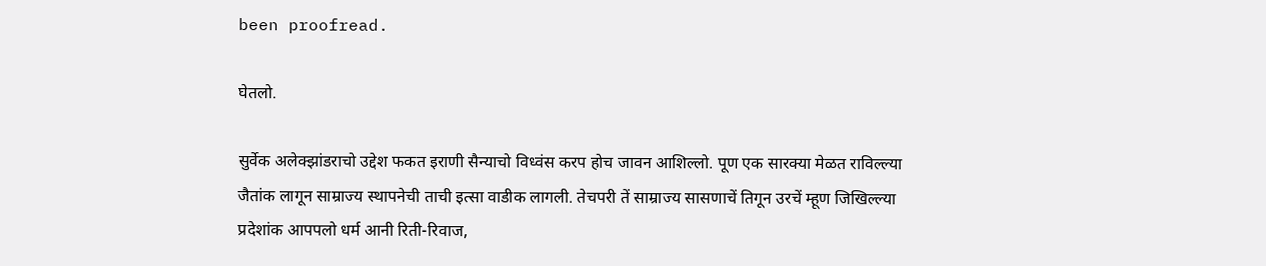been proofread.

घेतलो.

सुर्वेक अलेक्झांडराचो उद्देश फकत इराणी सैन्याचो विध्वंस करप होच जावन आशिल्लो. पूण एक सारक्या मेळत राविल्ल्या जैतांक लागून साम्राज्य स्थापनेची ताची इत्सा वाडीक लागली. तेचपरी तें साम्राज्य सासणाचें तिगून उरचें म्हूण जिखिल्ल्या प्रदेशांक आपपलो धर्म आनी रिती-रिवाज,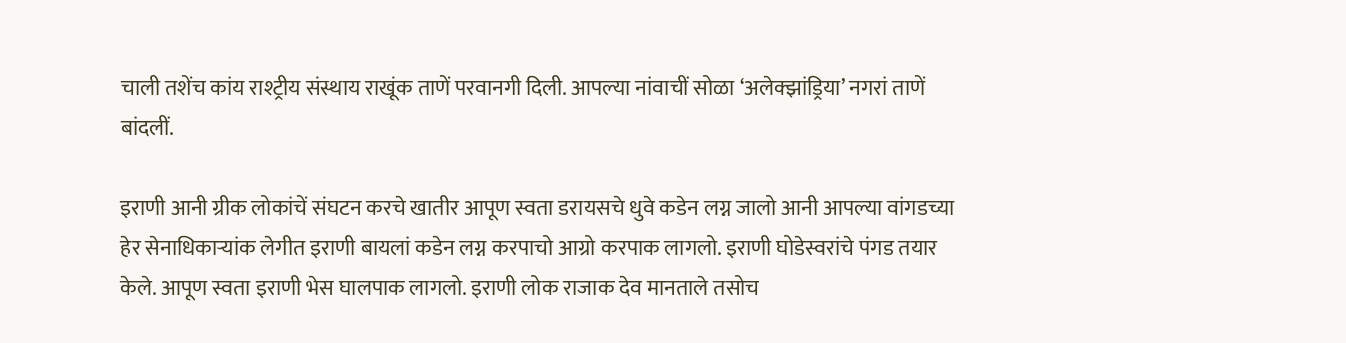चाली तशेंच कांय राश्ट्रीय संस्थाय राखूंक ताणें परवानगी दिली. आपल्या नांवाचीं सोळा ‘अलेक्झांड्रिया’ नगरां ताणें बांदलीं.

इराणी आनी ग्रीक लोकांचें संघटन करचे खातीर आपूण स्वता डरायसचे धुवे कडेन लग्न जालो आनी आपल्या वांगडच्या हेर सेनाधिकाऱ्यांक लेगीत इराणी बायलां कडेन लग्न करपाचो आग्रो करपाक लागलो. इराणी घोडेस्वरांचे पंगड तयार केले. आपूण स्वता इराणी भेस घालपाक लागलो. इराणी लोक राजाक देव मानताले तसोच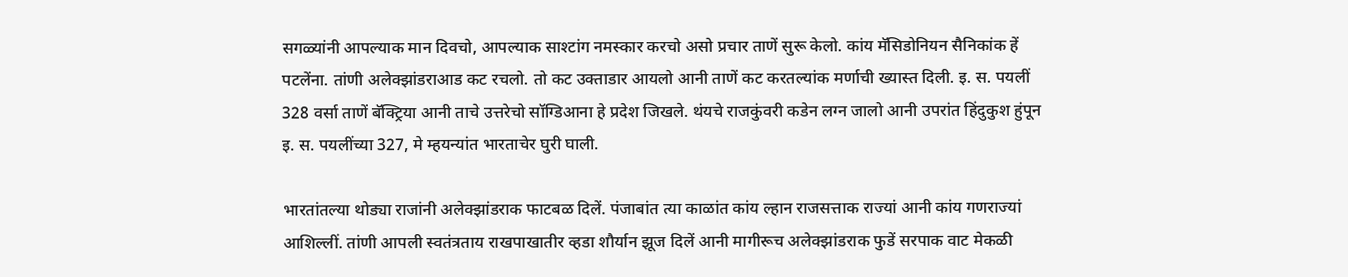सगळ्यांनी आपल्याक मान दिवचो, आपल्याक साश्टांग नमस्कार करचो असो प्रचार ताणें सुरू केलो. कांय मॅसिडोनियन सैनिकांक हें पटलेंना. तांणी अलेक्झांडराआड कट रचलो. तो कट उक्ताडार आयलो आनी ताणें कट करतल्यांक मर्णाची ख्यास्त दिली. इ. स. पयलीं 328 वर्सा ताणें बॅक्ट्रिया आनी ताचे उत्तरेचो सॉग्डिआना हे प्रदेश जिखले. थंयचे राजकुंवरी कडेन लग्न जालो आनी उपरांत हिंदुकुश हुंपून इ. स. पयलींच्या 327, मे म्हयन्यांत भारताचेर घुरी घाली.

भारतांतल्या थोड्या राजांनी अलेक्झांडराक फाटबळ दिलें. पंजाबांत त्या काळांत कांय ल्हान राजसत्ताक राज्यां आनी कांय गणराज्यां आशिल्लीं. तांणी आपली स्वतंत्रताय राखपाखातीर व्हडा शौर्यान झूज दिलें आनी मागीरूच अलेक्झांडराक फुडें सरपाक वाट मेकळी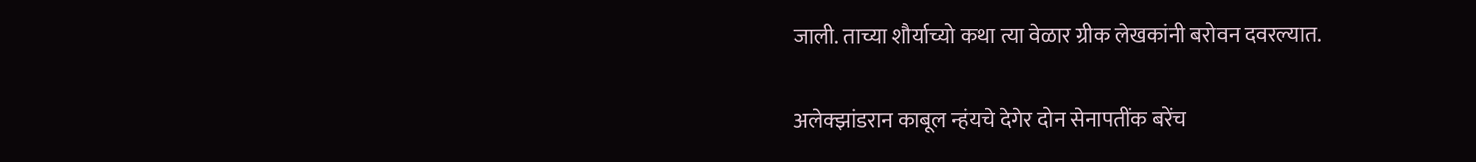जाली. ताच्या शौर्याच्यो कथा त्या वेळार ग्रीक लेखकांनी बरोवन दवरल्यात.

अलेक्झांडरान काबूल न्हंयचे देगेर दोन सेनापतींक बरेंच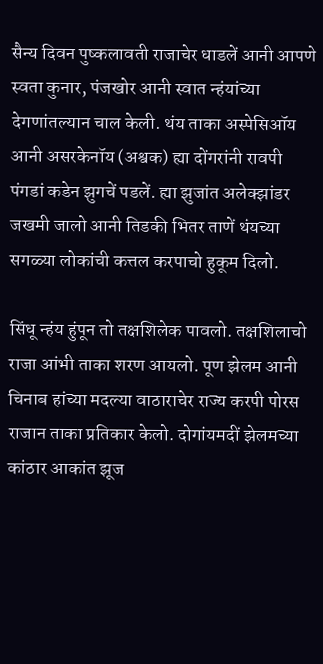सैन्य दिवन पुष्कलावती राजाचेर धाडलें आनी आपणे स्वता कुनार, पंजखोर आनी स्वात न्हंयांच्या देगणांतल्यान चाल केली. थंय ताका अस्पेसिऑय आनी असरकेनॉय (अश्वक) ह्या दोंगरांनी रावपी पंगडां कडेन झुगचें पडलें. ह्या झुजांत अलेक्झांडर जखमी जालो आनी तिडकी भितर ताणें थंयच्या सगळ्या लोकांची कत्तल करपाचो हुकूम दिलो.

सिंधू न्हंय हुंपून तो तक्षशिलेक पावलो. तक्षशिलाचो राजा आंभी ताका शरण आयलो. पूण झेलम आनी चिनाब हांच्या मदल्या वाठाराचेर राज्य करपी पोरस राजान ताका प्रतिकार केलो. दोगांयमदीं झेलमच्या कांठार आकांत झूज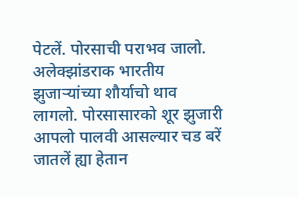पेटलें. पोरसाची पराभव जालो. अलेक्झांडराक भारतीय झुजाऱ्यांच्या शौर्याचो थाव लागलो. पोरसासारको शूर झुजारी आपलो पालवी आसल्यार चड बरें जातलें ह्या हेतान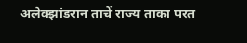अलेक्झांडरान ताचें राज्य ताका परत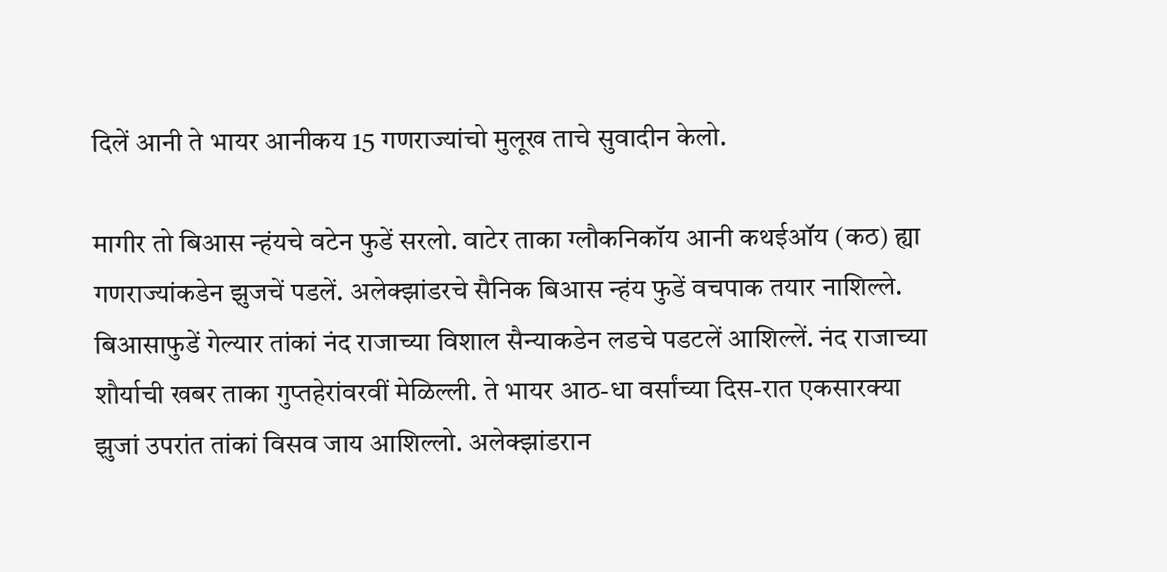दिलें आनी ते भायर आनीकय 15 गणराज्यांचो मुलूख ताचे सुवादीन केलो.

मागीर तो बिआस न्हंयचे वटेन फुडें सरलो. वाटेर ताका ग्लौकनिकॉय आनी कथईऑय (कठ) ह्या गणराज्यांकडेन झुजचें पडलें. अलेक्झांडरचे सैनिक बिआस न्हंय फुडें वचपाक तयार नाशिल्ले. बिआसाफुडें गेल्यार तांकां नंद राजाच्या विशाल सैन्याकडेन लडचे पडटलें आशिल्लें. नंद राजाच्या शौर्याची खबर ताका गुप्तहेरांवरवीं मेळिल्ली. ते भायर आठ-धा वर्सांच्या दिस-रात एकसारक्या झुजां उपरांत तांकां विसव जाय आशिल्लो. अलेक्झांडरान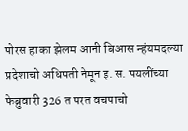पोरस हाका झेलम आनी बिआस न्हंयमदल्या प्रदेशाचो अधिपती नेमून इ. स. पयलींच्या फेब्रुवारी 326 त परत वचपाचो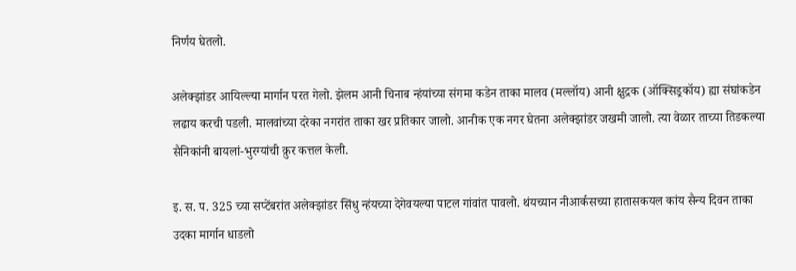निर्णय घेतलो.

अलेक्झांडर आयिल्ल्या मार्गान परत गेलो. झेलम आनी चिनाब न्हंयांच्या संगमा कडेन ताका मालव (मल्लॉय) आनी क्षुद्रक (ऑक्सिड्रकॉय) ह्या संघांकडेन लढाय करची पडली. मालवांच्या दरेका नगरांत ताका खर प्रतिकार जालो. आनीक एक नगर घेतना अलेक्झांडर जखमी जालो. त्या वेळार ताच्या तिडकल्या सैनिकांनी बायलां-भुरग्यांची क्रुर कत्तल केली.

इ. स. प. 325 च्या सप्टेंबरांत अलेक्झांडर सिंधु न्हंयच्या देगेवयल्या पाटल गांवांत पावलो. थंयच्यान नीआर्कसच्या हातासकयल कांय सैन्य दिवन ताका उदका मार्गान धाडलो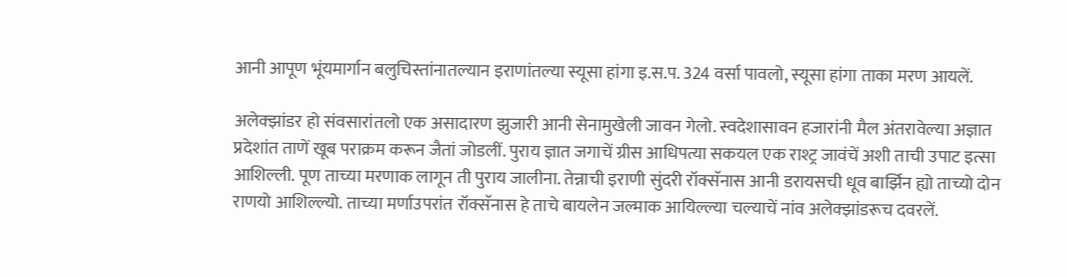आनी आपूण भूंयमार्गान बलुचिस्तांनातल्यान इराणांतल्या स्यूसा हांगा इ.स.प. 324 वर्सा पावलो, स्यूसा हांगा ताका मरण आयलें.

अलेक्झांडर हो संवसारांतलो एक असादारण झुजारी आनी सेनामुखेली जावन गेलो. स्वदेशासावन हजारांनी मैल अंतरावेल्या अज्ञात प्रदेशांत ताणें खूब पराक्रम करून जैतां जोडलीं. पुराय ज्ञात जगाचें ग्रीस आधिपत्या सकयल एक राश्ट्र जावंचें अशी ताची उपाट इत्सा आशिल्ली. पूण ताच्या मरणाक लागून ती पुराय जालीना. तेन्नाची इराणी सुंदरी रॉक्सॅनास आनी डरायसची धूव बार्झिन ह्यो ताच्यो दोन राणयो आशिल्ल्यो. ताच्या मर्णाउपरांत रॉक्सॅनास हे ताचे बायलेन जल्माक आयिल्ल्या चल्याचें नांव अलेक्झांडरूच दवरलें.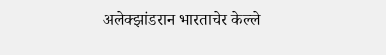अलेक्झांडरान भारताचेर केल्ले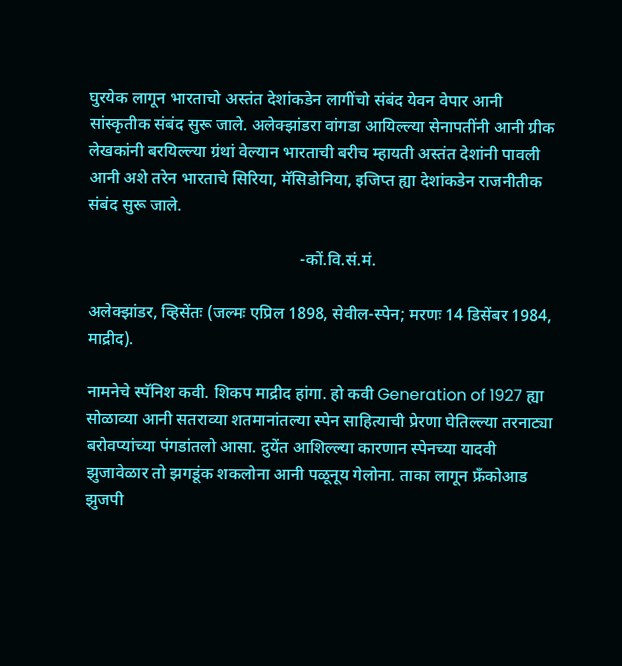घुरयेक लागून भारताचो अस्तंत देशांकडेन लागींचो संबंद येवन वेपार आनी सांस्कृतीक संबंद सुरू जाले. अलेक्झांडरा वांगडा आयिल्ल्या सेनापतींनी आनी ग्रीक लेखकांनी बरयिल्ल्या ग्रंथां वेल्यान भारताची बरीच म्हायती अस्तंत देशांनी पावली आनी अशे तरेन भारताचे सिरिया, मॅसिडोनिया, इजिप्त ह्या देशांकडेन राजनीतीक संबंद सुरू जाले.

                                                   -कों.वि.सं.मं.

अलेक्झांडर, व्हिसेंतः (जल्मः एप्रिल 1898, सेवील-स्पेन; मरणः 14 डिसेंबर 1984, माद्रीद).

नामनेचे स्पॅनिश कवी. शिकप माद्रीद हांगा. हो कवी Generation of 1927 ह्या सोळाव्या आनी सतराव्या शतमानांतल्या स्पेन साहित्याची प्रेरणा घेतिल्ल्या तरनाट्या बरोवप्यांच्या पंगडांतलो आसा. दुयेंत आशिल्ल्या कारणान स्पेनच्या यादवी झुजावेळार तो झगडूंक शकलोना आनी पळूनूय गेलोना. ताका लागून फ्रँकोआड झुजपी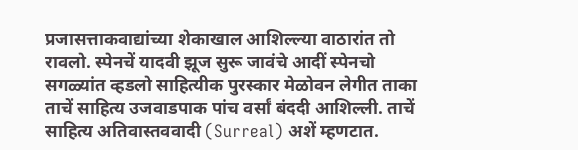प्रजासत्ताकवाद्यांच्या शेकाखाल आशिल्ल्या वाठारांत तो रावलो. स्पेनचें यादवी झूज सुरू जावंचे आदीं स्पेनचो सगळ्यांत व्हडलो साहित्यीक पुरस्कार मेळोवन लेगीत ताका ताचें साहित्य उजवाडपाक पांच वर्सां बंददी आशिल्ली. ताचें साहित्य अतिवास्तववादी (Surreal) अशें म्हणटात.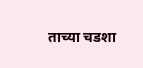ताच्या चडशा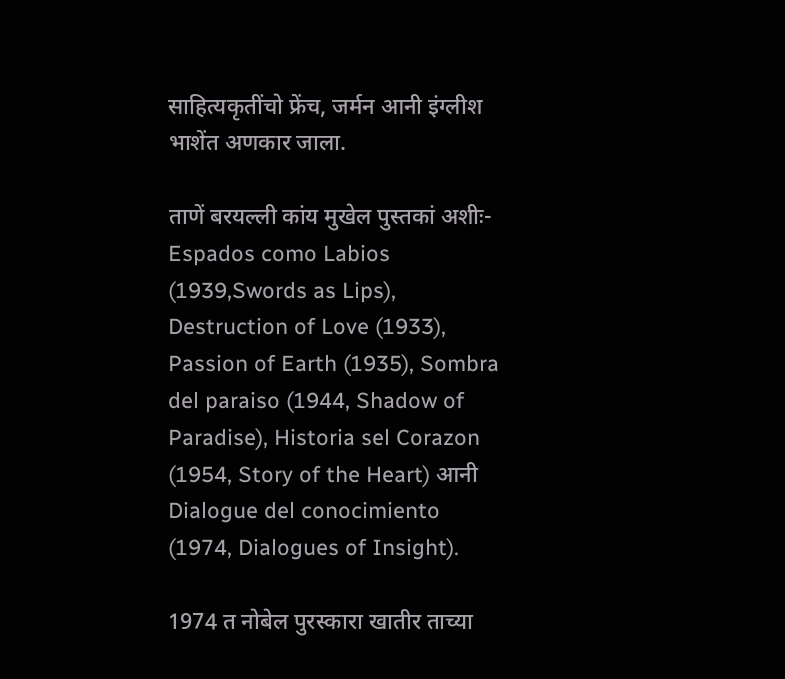साहित्यकृतींचो फ्रेंच, जर्मन आनी इंग्लीश भाशेंत अणकार जाला.

ताणें बरयल्ली कांय मुखेल पुस्तकां अशीः- Espados como Labios (1939,Swords as Lips), Destruction of Love (1933), Passion of Earth (1935), Sombra del paraiso (1944, Shadow of Paradise), Historia sel Corazon (1954, Story of the Heart) आनी Dialogue del conocimiento (1974, Dialogues of Insight).

1974 त नोबेल पुरस्कारा खातीर ताच्या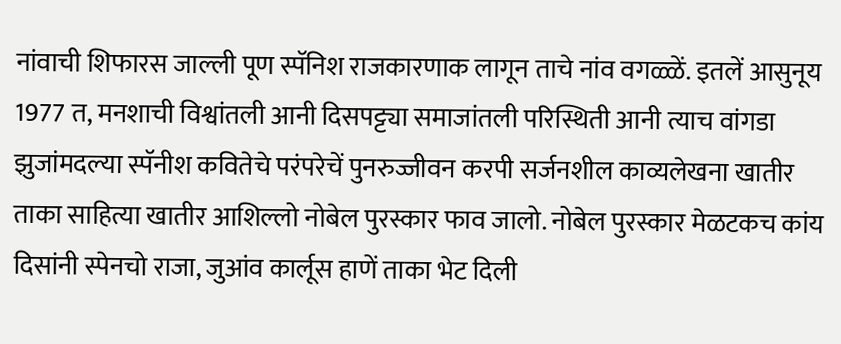नांवाची शिफारस जाल्ली पूण स्पॅनिश राजकारणाक लागून ताचे नांव वगळ्ळें. इतलें आसुनूय 1977 त, मनशाची विश्वांतली आनी दिसपट्ट्या समाजांतली परिस्थिती आनी त्याच वांगडा झुजांमदल्या स्पॅनीश कवितेचे परंपरेचें पुनरुज्जीवन करपी सर्जनशील काव्यलेखना खातीर ताका साहित्या खातीर आशिल्लो नोबेल पुरस्कार फाव जालो. नोबेल पुरस्कार मेळटकच कांय दिसांनी स्पेनचो राजा, जुआंव कार्लूस हाणें ताका भेट दिली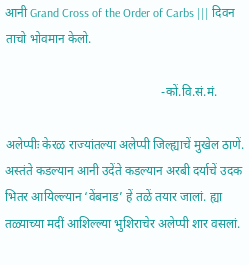आनी Grand Cross of the Order of Carbs ||| दिवन ताचो भोवमान केलो.

                                                  -कों.वि.सं.मं.

अलेप्पीः केरळ राज्यांतल्या अलेप्पी जिल्ह्याचें मुखेल ठाणें. अस्तंते कडल्यान आनी उदेंते कडल्यान अरबी दर्याचें उदक भितर आयिल्ल्यान ‘वेंबनाड’ हें तळें तयार जालां. ह्या तळ्याच्या मदीं आशिल्ल्या भुशिराचेर अलेप्पी शार वसलां.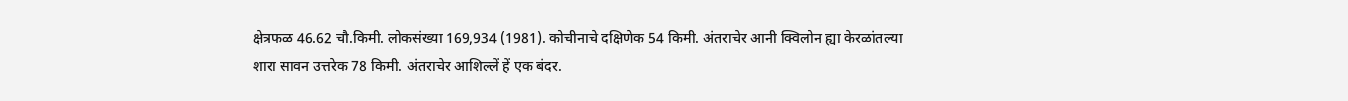क्षेत्रफळ 46.62 चौ.किमी. लोकसंख्या 169,934 (1981). कोचीनाचे दक्षिणेक 54 किमी. अंतराचेर आनी क्विलोन ह्या केरळांतल्या शारा सावन उत्तरेक 78 किमी. अंतराचेर आशिल्लें हें एक बंदर.